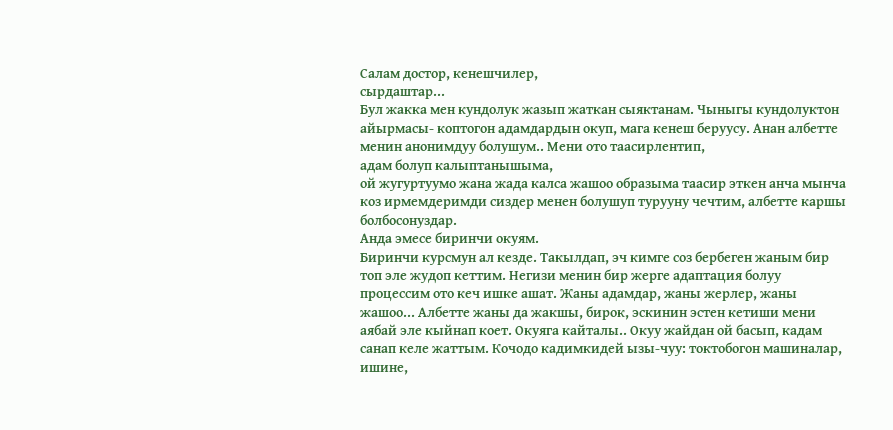Салам достор, кенешчилер,
сырдаштар...
Бул жакка мен кундолук жазып жаткан сыяктанам. Чыныгы кундолуктон айырмасы- коптогон адамдардын окуп, мага кенеш беруусу. Анан албетте менин анонимдуу болушум.. Мени ото таасирлентип,
адам болуп калыптанышыма,
ой жугуртуумо жана жада калса жашоо образыма таасир эткен анча мынча коз ирмемдеримди сиздер менен болушуп турууну чечтим, албетте каршы болбосонуздар.
Анда эмесе биринчи окуям.
Биринчи курсмун ал кезде. Такылдап, эч кимге соз бербеген жаным бир топ эле жудоп кеттим. Негизи менин бир жерге адаптация болуу процессим ото кеч ишке ашат. Жаны адамдар, жаны жерлер, жаны жашоо... Албетте жаны да жакшы, бирок, эскинин эстен кетиши мени аябай эле кыйнап коет. Окуяга кайталы.. Окуу жайдан ой басып, кадам санап келе жаттым. Кочодо кадимкидей ызы-чуу: токтобогон машиналар, ишине,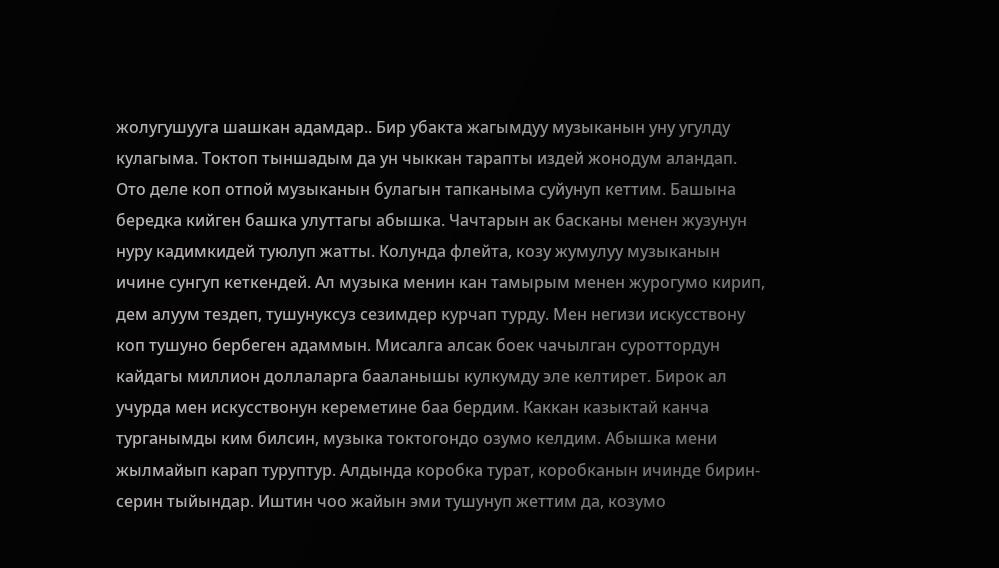жолугушууга шашкан адамдар.. Бир убакта жагымдуу музыканын уну угулду кулагыма. Токтоп тыншадым да ун чыккан тарапты издей жонодум аландап. Ото деле коп отпой музыканын булагын тапканыма суйунуп кеттим. Башына бередка кийген башка улуттагы абышка. Чачтарын ак басканы менен жузунун нуру кадимкидей туюлуп жатты. Колунда флейта, козу жумулуу музыканын ичине сунгуп кеткендей. Ал музыка менин кан тамырым менен журогумо кирип, дем алуум тездеп, тушунуксуз сезимдер курчап турду. Мен негизи искусствону коп тушуно бербеген адаммын. Мисалга алсак боек чачылган суроттордун кайдагы миллион доллаларга бааланышы кулкумду эле келтирет. Бирок ал учурда мен искусствонун кереметине баа бердим. Каккан казыктай канча турганымды ким билсин, музыка токтогондо озумо келдим. Абышка мени жылмайып карап туруптур. Алдында коробка турат, коробканын ичинде бирин-серин тыйындар. Иштин чоо жайын эми тушунуп жеттим да, козумо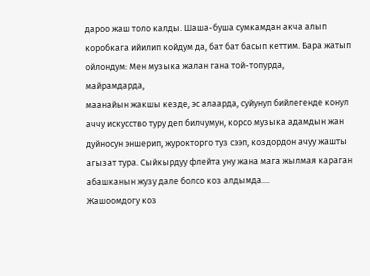дароо жаш толо калды. Шаша-буша сумкамдан акча алып коробкага ийилип койдум да, бат бат басып кеттим. Бара жатып ойлондум: Мен музыка жалан гана той-топурда,
майрамдарда,
маанайын жакшы кезде, эс алаарда, суйунуп бийлегенде конул аччу искусство туру деп билчумун, корсо музыка адамдын жан дуйносун эншерип, журокторго туз сээп, коздордон ачуу жашты агызат тура. Сыйкырдуу флейта уну жана мага жылмая караган абашканын жузу дале болсо коз алдымда....
Жашоомдогу коз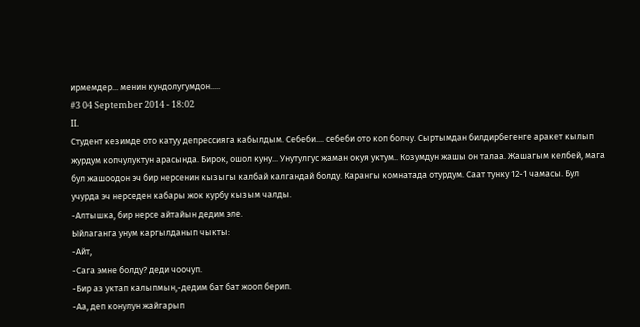ирмемдер... менин кундолугумдон.....
#3 04 September 2014 - 18:02
II.
Студент кезимде ото катуу депрессияга кабылдым. Себеби.... себеби ото коп болчу. Сыртымдан билдирбегенге аракет кылып журдум копчулуктун арасында. Бирок, ошол куну... Унутулгус жаман окуя уктум.. Козумдун жашы он талаа. Жашагым келбей, мага бул жашоодон эч бир нерсенин кызыгы калбай калгандай болду. Карангы комнатада отурдум. Саат тунку 12-1 чамасы. Бул учурда эч нерседен кабары жок курбу кызым чалды.
-Алтышка, бир нерсе айтайын дедим эле.
Ыйлаганга унум каргылданып чыкты:
-Айт,
-Сага эмне болду? деди чоочуп.
-Бир аз уктап калыпмын,-дедим бат бат жооп берип.
-Аа, деп конулун жайгарып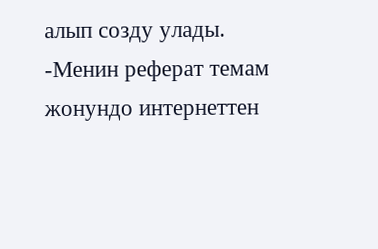алып созду улады.
-Менин реферат темам жонундо интернеттен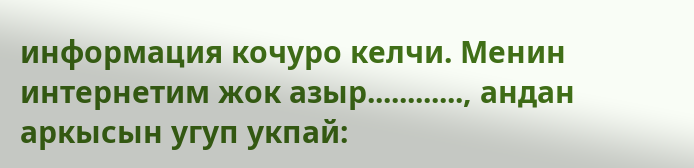информация кочуро келчи. Менин интернетим жок азыр............, андан аркысын угуп укпай: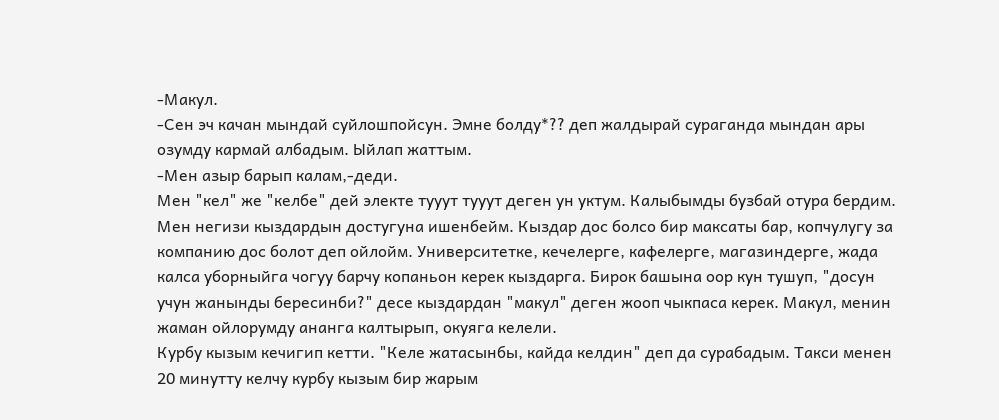-Макул.
-Сен эч качан мындай суйлошпойсун. Эмне болду*?? деп жалдырай сураганда мындан ары озумду кармай албадым. Ыйлап жаттым.
-Мен азыр барып калам,-деди.
Мен "кел" же "келбе" дей электе тууут тууут деген ун уктум. Калыбымды бузбай отура бердим. Мен негизи кыздардын достугуна ишенбейм. Кыздар дос болсо бир максаты бар, копчулугу за компанию дос болот деп ойлойм. Университетке, кечелерге, кафелерге, магазиндерге, жада калса уборныйга чогуу барчу копаньон керек кыздарга. Бирок башына оор кун тушуп, "досун учун жанынды бересинби?" десе кыздардан "макул" деген жооп чыкпаса керек. Макул, менин жаман ойлорумду ананга калтырып, окуяга келели.
Курбу кызым кечигип кетти. "Келе жатасынбы, кайда келдин" деп да сурабадым. Такси менен 20 минутту келчу курбу кызым бир жарым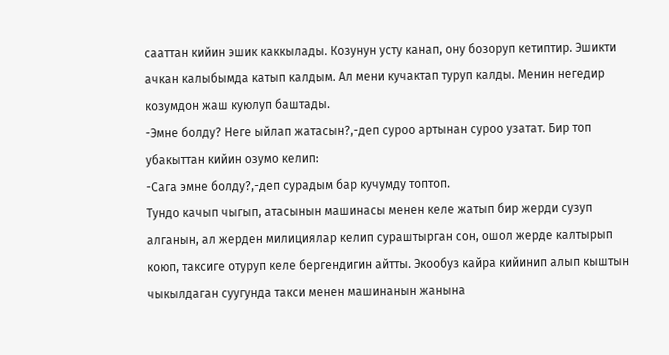сааттан кийин эшик каккылады. Козунун усту канап, ону бозоруп кетиптир. Эшикти ачкан калыбымда катып калдым. Ал мени кучактап туруп калды. Менин негедир козумдон жаш куюлуп баштады.
-Эмне болду? Неге ыйлап жатасын?,-деп суроо артынан суроо узатат. Бир топ убакыттан кийин озумо келип:
-Сага эмне болду?,-деп сурадым бар кучумду топтоп.
Тундо качып чыгып, атасынын машинасы менен келе жатып бир жерди сузуп алганын, ал жерден милициялар келип сураштырган сон, ошол жерде калтырып коюп, таксиге отуруп келе бергендигин айтты. Экообуз кайра кийинип алып кыштын чыкылдаган суугунда такси менен машинанын жанына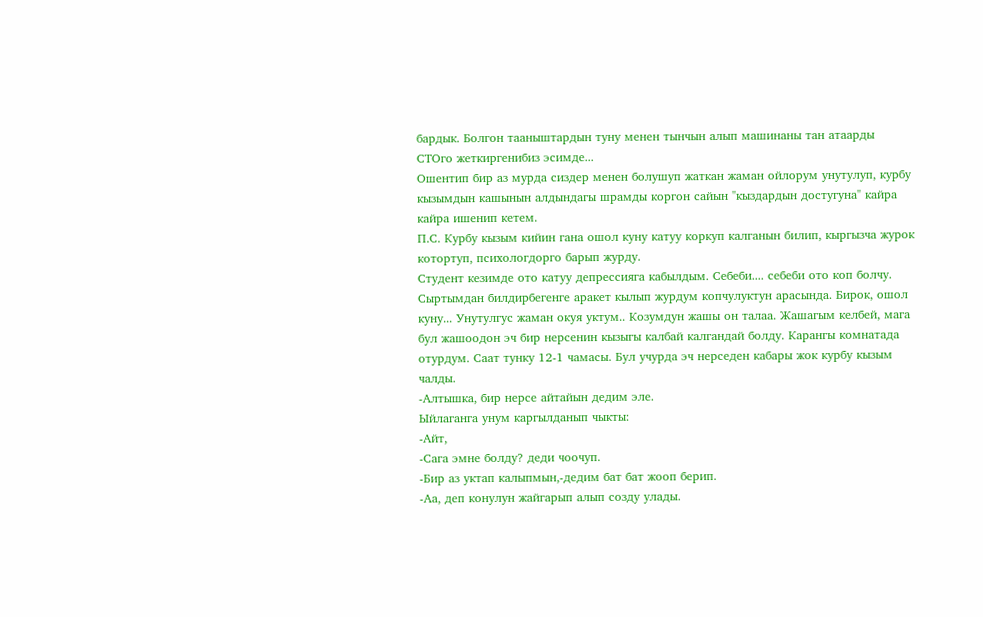бардык. Болгон тааныштардын туну менен тынчын алып машинаны тан атаарды СТОго жеткиргенибиз эсимде...
Ошентип бир аз мурда сиздер менен болушуп жаткан жаман ойлорум унутулуп, курбу кызымдын кашынын алдындагы шрамды коргон сайын "кыздардын достугуна" кайра кайра ишенип кетем.
П.С. Курбу кызым кийин гана ошол куну катуу коркуп калганын билип, кыргызча журок котортуп, психологдорго барып журду.
Студент кезимде ото катуу депрессияга кабылдым. Себеби.... себеби ото коп болчу. Сыртымдан билдирбегенге аракет кылып журдум копчулуктун арасында. Бирок, ошол куну... Унутулгус жаман окуя уктум.. Козумдун жашы он талаа. Жашагым келбей, мага бул жашоодон эч бир нерсенин кызыгы калбай калгандай болду. Карангы комнатада отурдум. Саат тунку 12-1 чамасы. Бул учурда эч нерседен кабары жок курбу кызым чалды.
-Алтышка, бир нерсе айтайын дедим эле.
Ыйлаганга унум каргылданып чыкты:
-Айт,
-Сага эмне болду? деди чоочуп.
-Бир аз уктап калыпмын,-дедим бат бат жооп берип.
-Аа, деп конулун жайгарып алып созду улады.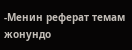-Менин реферат темам жонундо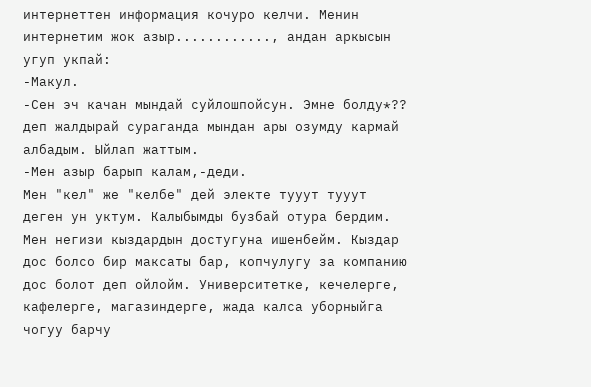интернеттен информация кочуро келчи. Менин интернетим жок азыр............, андан аркысын угуп укпай:
-Макул.
-Сен эч качан мындай суйлошпойсун. Эмне болду*?? деп жалдырай сураганда мындан ары озумду кармай албадым. Ыйлап жаттым.
-Мен азыр барып калам,-деди.
Мен "кел" же "келбе" дей электе тууут тууут деген ун уктум. Калыбымды бузбай отура бердим. Мен негизи кыздардын достугуна ишенбейм. Кыздар дос болсо бир максаты бар, копчулугу за компанию дос болот деп ойлойм. Университетке, кечелерге, кафелерге, магазиндерге, жада калса уборныйга чогуу барчу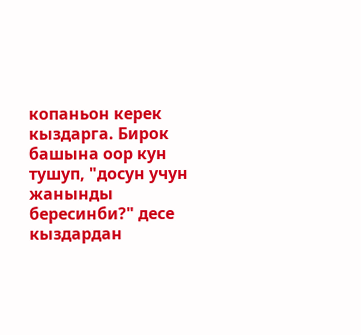копаньон керек кыздарга. Бирок башына оор кун тушуп, "досун учун жанынды бересинби?" десе кыздардан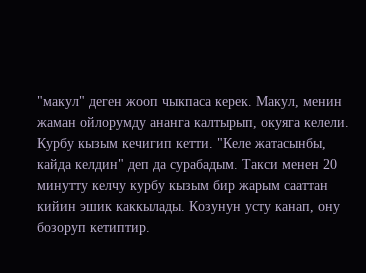"макул" деген жооп чыкпаса керек. Макул, менин жаман ойлорумду ананга калтырып, окуяга келели.
Курбу кызым кечигип кетти. "Келе жатасынбы, кайда келдин" деп да сурабадым. Такси менен 20 минутту келчу курбу кызым бир жарым сааттан кийин эшик каккылады. Козунун усту канап, ону бозоруп кетиптир.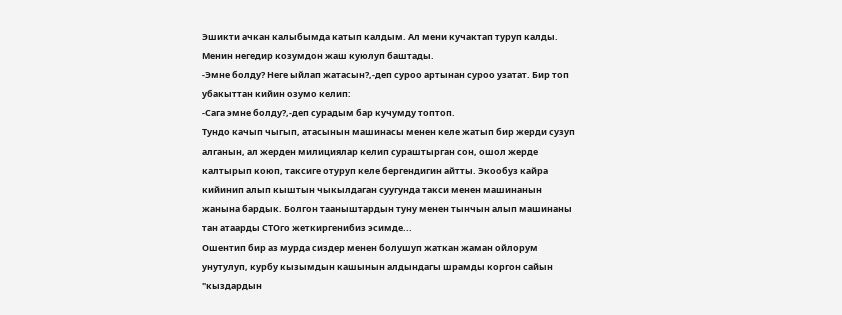Эшикти ачкан калыбымда катып калдым. Ал мени кучактап туруп калды. Менин негедир козумдон жаш куюлуп баштады.
-Эмне болду? Неге ыйлап жатасын?,-деп суроо артынан суроо узатат. Бир топ убакыттан кийин озумо келип:
-Сага эмне болду?,-деп сурадым бар кучумду топтоп.
Тундо качып чыгып, атасынын машинасы менен келе жатып бир жерди сузуп алганын, ал жерден милициялар келип сураштырган сон, ошол жерде калтырып коюп, таксиге отуруп келе бергендигин айтты. Экообуз кайра кийинип алып кыштын чыкылдаган суугунда такси менен машинанын жанына бардык. Болгон тааныштардын туну менен тынчын алып машинаны тан атаарды СТОго жеткиргенибиз эсимде...
Ошентип бир аз мурда сиздер менен болушуп жаткан жаман ойлорум унутулуп, курбу кызымдын кашынын алдындагы шрамды коргон сайын "кыздардын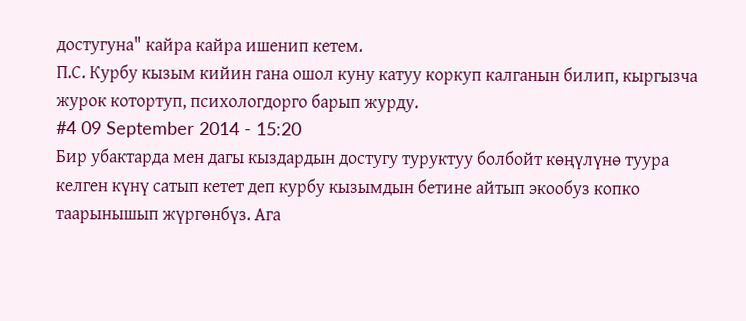достугуна" кайра кайра ишенип кетем.
П.С. Курбу кызым кийин гана ошол куну катуу коркуп калганын билип, кыргызча журок котортуп, психологдорго барып журду.
#4 09 September 2014 - 15:20
Бир убактарда мен дагы кыздардын достугу туруктуу болбойт көңүлүнө туура келген күнү сатып кетет деп курбу кызымдын бетине айтып экообуз копко таарынышып жүргөнбүз. Ага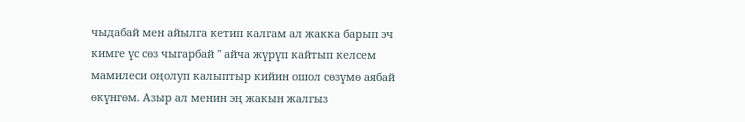чыдабай мен айылга кетип калгам ал жакка барып эч кимге үс сөз чыгарбай " айча жүрүп кайтып келсем мамилеси оңолуп калыптыр кийин ошол сөзүмө аябай өкүнгөм. Азыр ал менин эң жакын жалгыз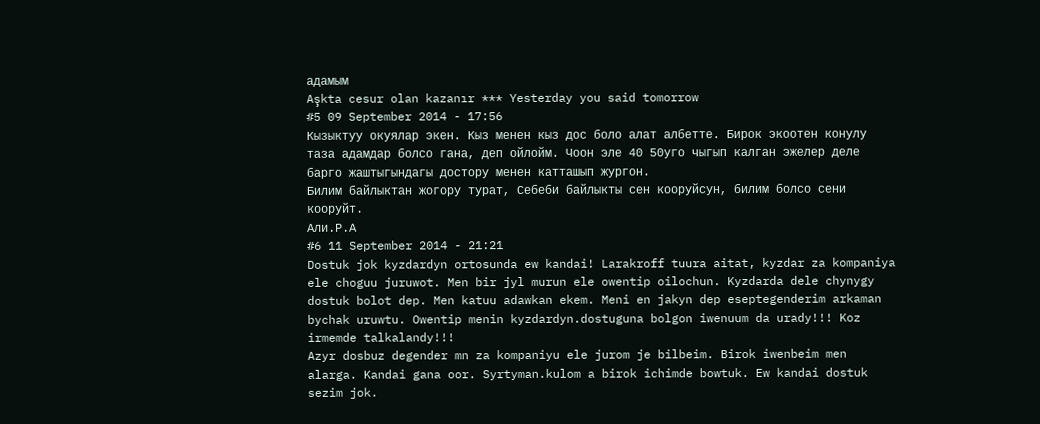адамым
Aşkta cesur olan kazanır *** Yesterday you said tomorrow
#5 09 September 2014 - 17:56
Кызыктуу окуялар экен. Кыз менен кыз дос боло алат албетте. Бирок экоотен конулу таза адамдар болсо гана, деп ойлойм. Чоон эле 40 50уго чыгып калган эжелер деле барго жаштыгындагы достору менен катташып жургон.
Билим байлыктан жогору турат, Себеби байлыкты сен кооруйсун, билим болсо сени кооруйт.
Али.Р.А
#6 11 September 2014 - 21:21
Dostuk jok kyzdardyn ortosunda ew kandai! Larakroff tuura aitat, kyzdar za kompaniya ele choguu juruwot. Men bir jyl murun ele owentip oilochun. Kyzdarda dele chynygy dostuk bolot dep. Men katuu adawkan ekem. Meni en jakyn dep eseptegenderim arkaman bychak uruwtu. Owentip menin kyzdardyn.dostuguna bolgon iwenuum da urady!!! Koz irmemde talkalandy!!!
Azyr dosbuz degender mn za kompaniyu ele jurom je bilbeim. Birok iwenbeim men alarga. Kandai gana oor. Syrtyman.kulom a birok ichimde bowtuk. Ew kandai dostuk sezim jok.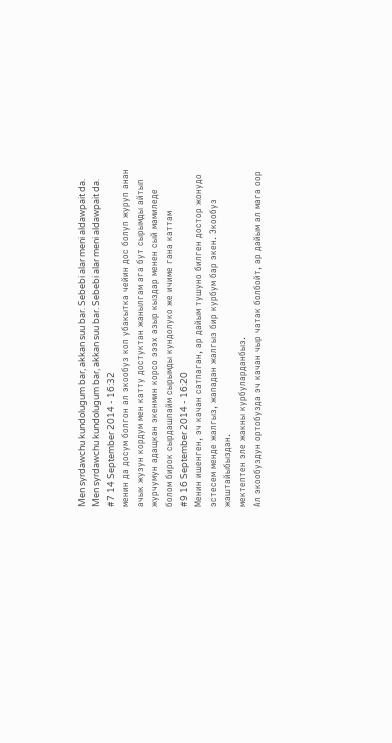Men syrdawchu kundolugum bar, akkan suu bar. Sebebi alar meni aldawpait da.
Men syrdawchu kundolugum bar, akkan suu bar. Sebebi alar meni aldawpait da.
#7 14 September 2014 - 16:32
менин да досум болгон ал экообуз коп убакытка чейин дос болуп журуп анан ачык жузун кордум мен катту достуктан жанылгам ага бут сырымды айтып журчумун адащкан экенмин корсо эээх азыр кыздар менен сый мамиледе болом бирок сырдашпайм сырымды кундолуко же ичиме гана каттам
#9 16 September 2014 - 16:20
Менин ишенген, эч качан сатпаган, ар дайым тушуно билген достор жонудо эстесем менде жалгыз, жападан жалгыз бир курбум бар экен. Экообуз жаштайыбыздан.
мектептен эле жакны курбуларданбыз.
Ал экообуздун ортобузда эч качан чыр чатак болбойт, ар дайым ал мага оор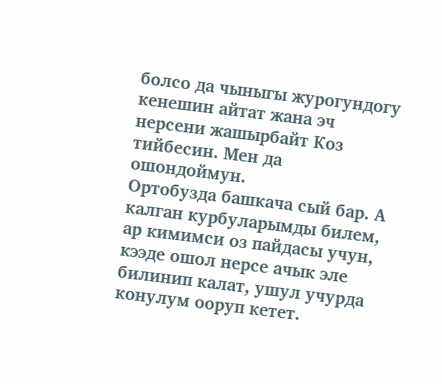болсо да чыныгы журогундогу кенешин айтат жана эч нерсени жашырбайт Коз тийбесин. Мен да ошондоймун.
Ортобузда башкача сый бар. А калган курбуларымды билем, ар кимимси оз пайдасы учун, кээде ошол нерсе ачык эле билинип калат, ушул учурда конулум ооруп кетет.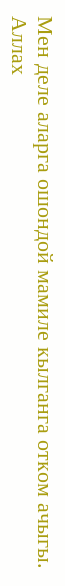Мен деле аларга ошондой мамиле кылганга отком ачыгы.
Аллах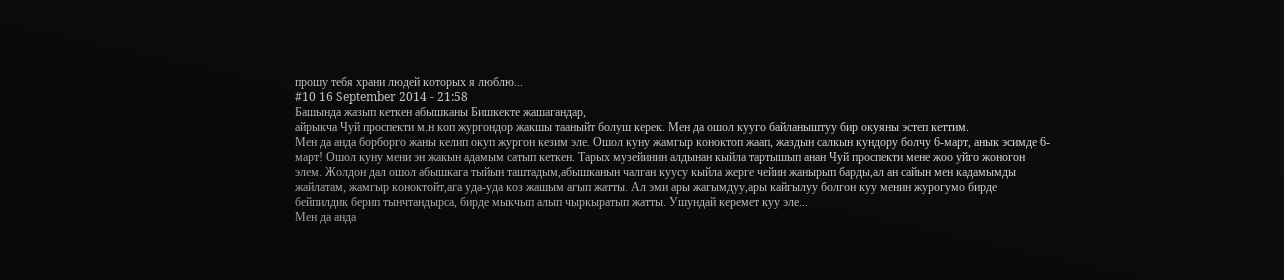прошу тебя храни людей которых я люблю...
#10 16 September 2014 - 21:58
Башында жазып кеткен абышканы Бишкекте жашагандар,
айрыкча Чуй проспекти м.н коп жургондор жакшы тааныйт болуш керек. Мен да ошол кууго байланыштуу бир окуяны эстеп кеттим.
Мен да анда борборго жаны келип окуп жургон кезим эле. Ошол куну жамгыр коноктоп жаап, жаздын салкын кундору болчу 6-март, анык эсимде 6-март! Ошол куну мени эн жакын адамым сатып кеткен. Тарых музейинин алдынан кыйла тартышып анан Чуй проспекти мене жоо уйго жоногон элем. Жолдон дал ошол абышкага тыйын таштадым,абышканын чалган куусу кыйла жерге чейин жанырып барды,ал ан сайын мен кадамымды жайлатам, жамгыр коноктойт,ага уда-уда коз жашым агып жатты. Ал эми ары жагымдуу,ары кайгылуу болгон куу менин журогумо бирде бейпилдик берип тынчтандырса, бирде мыкчып алып чыркыратып жатты. Ушундай керемет куу эле...
Мен да анда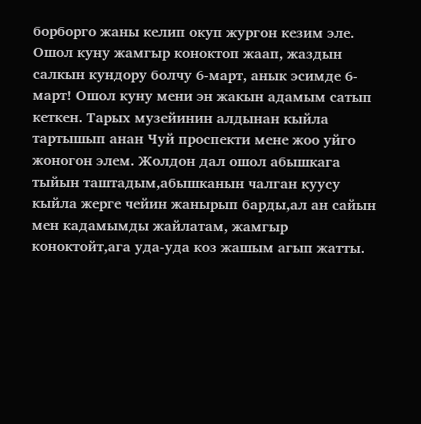борборго жаны келип окуп жургон кезим эле. Ошол куну жамгыр коноктоп жаап, жаздын салкын кундору болчу 6-март, анык эсимде 6-март! Ошол куну мени эн жакын адамым сатып кеткен. Тарых музейинин алдынан кыйла тартышып анан Чуй проспекти мене жоо уйго жоногон элем. Жолдон дал ошол абышкага тыйын таштадым,абышканын чалган куусу кыйла жерге чейин жанырып барды,ал ан сайын мен кадамымды жайлатам, жамгыр коноктойт,ага уда-уда коз жашым агып жатты.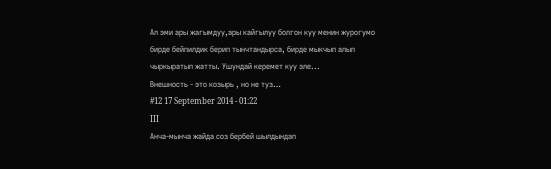Ал эми ары жагымдуу,ары кайгылуу болгон куу менин журогумо бирде бейпилдик берип тынчтандырса, бирде мыкчып алып чыркыратып жатты. Ушундай керемет куу эле...
Внешность - это козырь , но не туз…
#12 17 September 2014 - 01:22
III
Анча-мынча жайда соз бербей шылдындап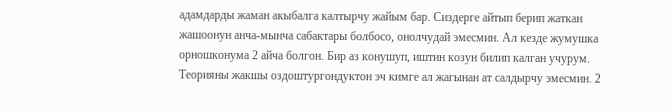адамдарды жаман акыбалга калтырчу жайым бар. Сиздерге айтып берип жаткан жашоонун анча-мынча сабактары болбосо, онолчудай эмесмин. Ал кезде жумушка орношконума 2 айча болгон. Бир аз конушуп, иштин козун билип калган учурум. Теорияны жакшы оздоштургондуктон эч кимге ал жагынан ат салдырчу эмесмин. 2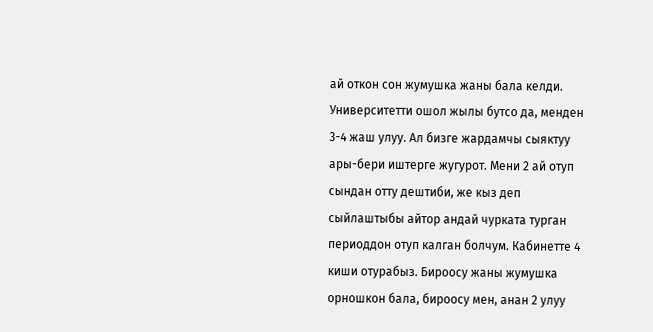ай откон сон жумушка жаны бала келди. Университетти ошол жылы бутсо да, менден 3-4 жаш улуу. Ал бизге жардамчы сыяктуу ары-бери иштерге жугурот. Мени 2 ай отуп сындан отту дештиби, же кыз деп сыйлаштыбы айтор андай чурката турган периоддон отуп калган болчум. Кабинетте 4 киши отурабыз. Бироосу жаны жумушка орношкон бала, бироосу мен, анан 2 улуу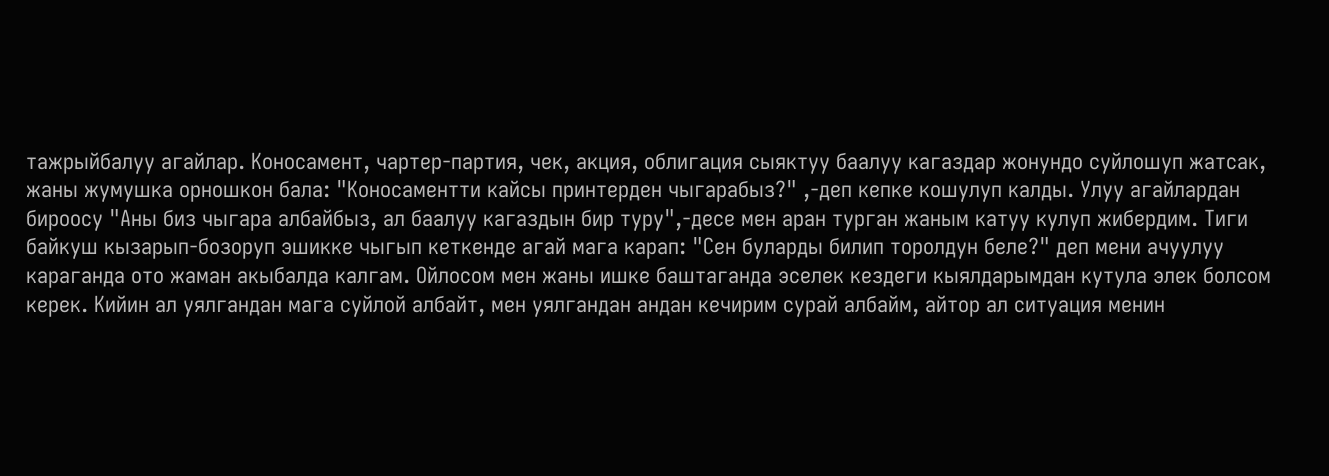тажрыйбалуу агайлар. Коносамент, чартер-партия, чек, акция, облигация сыяктуу баалуу кагаздар жонундо суйлошуп жатсак, жаны жумушка орношкон бала: "Коносаментти кайсы принтерден чыгарабыз?" ,-деп кепке кошулуп калды. Улуу агайлардан бироосу "Аны биз чыгара албайбыз, ал баалуу кагаздын бир туру",-десе мен аран турган жаным катуу кулуп жибердим. Тиги байкуш кызарып-бозоруп эшикке чыгып кеткенде агай мага карап: "Сен буларды билип торолдун беле?" деп мени ачуулуу караганда ото жаман акыбалда калгам. Ойлосом мен жаны ишке баштаганда эселек кездеги кыялдарымдан кутула элек болсом керек. Кийин ал уялгандан мага суйлой албайт, мен уялгандан андан кечирим сурай албайм, айтор ал ситуация менин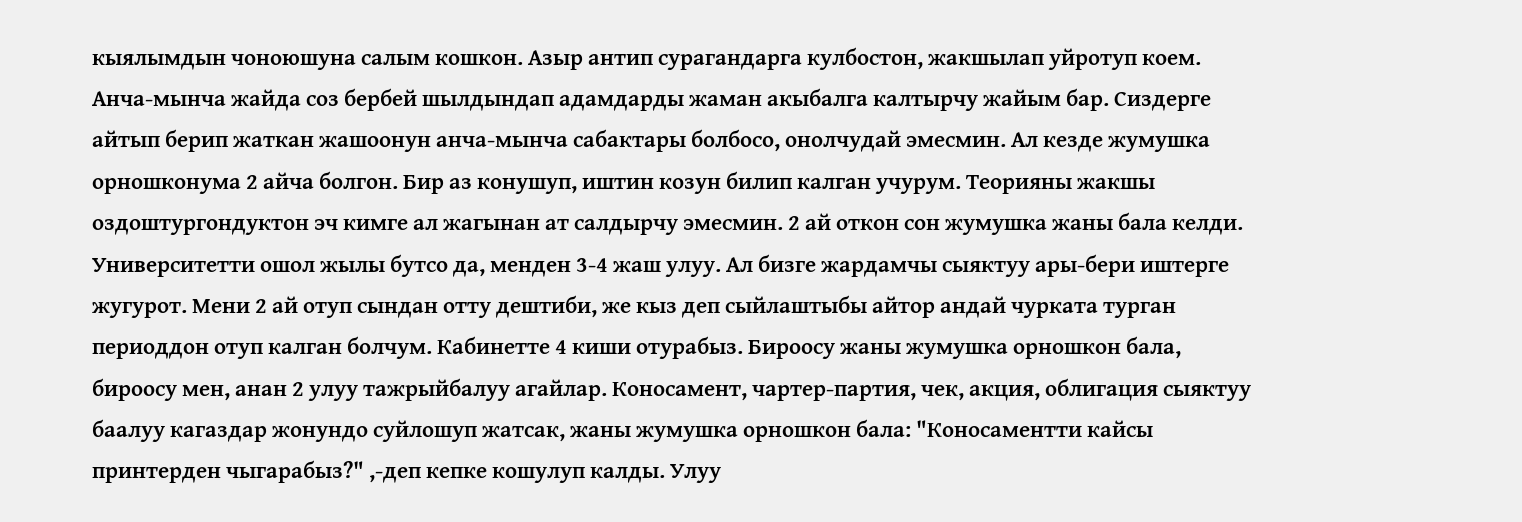кыялымдын чоноюшуна салым кошкон. Азыр антип сурагандарга кулбостон, жакшылап уйротуп коем.
Анча-мынча жайда соз бербей шылдындап адамдарды жаман акыбалга калтырчу жайым бар. Сиздерге айтып берип жаткан жашоонун анча-мынча сабактары болбосо, онолчудай эмесмин. Ал кезде жумушка орношконума 2 айча болгон. Бир аз конушуп, иштин козун билип калган учурум. Теорияны жакшы оздоштургондуктон эч кимге ал жагынан ат салдырчу эмесмин. 2 ай откон сон жумушка жаны бала келди. Университетти ошол жылы бутсо да, менден 3-4 жаш улуу. Ал бизге жардамчы сыяктуу ары-бери иштерге жугурот. Мени 2 ай отуп сындан отту дештиби, же кыз деп сыйлаштыбы айтор андай чурката турган периоддон отуп калган болчум. Кабинетте 4 киши отурабыз. Бироосу жаны жумушка орношкон бала, бироосу мен, анан 2 улуу тажрыйбалуу агайлар. Коносамент, чартер-партия, чек, акция, облигация сыяктуу баалуу кагаздар жонундо суйлошуп жатсак, жаны жумушка орношкон бала: "Коносаментти кайсы принтерден чыгарабыз?" ,-деп кепке кошулуп калды. Улуу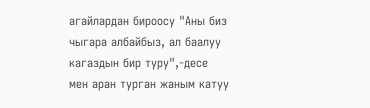агайлардан бироосу "Аны биз чыгара албайбыз, ал баалуу кагаздын бир туру",-десе мен аран турган жаным катуу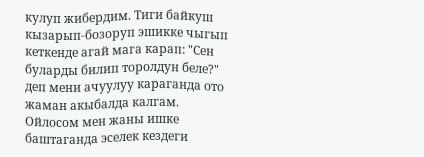кулуп жибердим. Тиги байкуш кызарып-бозоруп эшикке чыгып кеткенде агай мага карап: "Сен буларды билип торолдун беле?" деп мени ачуулуу караганда ото жаман акыбалда калгам. Ойлосом мен жаны ишке баштаганда эселек кездеги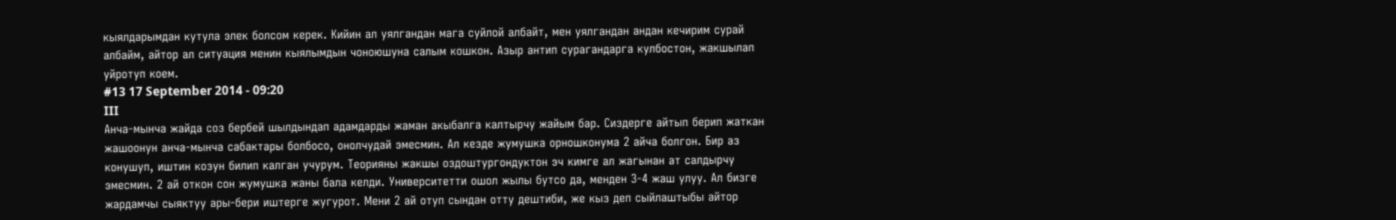кыялдарымдан кутула элек болсом керек. Кийин ал уялгандан мага суйлой албайт, мен уялгандан андан кечирим сурай албайм, айтор ал ситуация менин кыялымдын чоноюшуна салым кошкон. Азыр антип сурагандарга кулбостон, жакшылап уйротуп коем.
#13 17 September 2014 - 09:20
III
Анча-мынча жайда соз бербей шылдындап адамдарды жаман акыбалга калтырчу жайым бар. Сиздерге айтып берип жаткан жашоонун анча-мынча сабактары болбосо, онолчудай эмесмин. Ал кезде жумушка орношконума 2 айча болгон. Бир аз конушуп, иштин козун билип калган учурум. Теорияны жакшы оздоштургондуктон эч кимге ал жагынан ат салдырчу эмесмин. 2 ай откон сон жумушка жаны бала келди. Университетти ошол жылы бутсо да, менден 3-4 жаш улуу. Ал бизге жардамчы сыяктуу ары-бери иштерге жугурот. Мени 2 ай отуп сындан отту дештиби, же кыз деп сыйлаштыбы айтор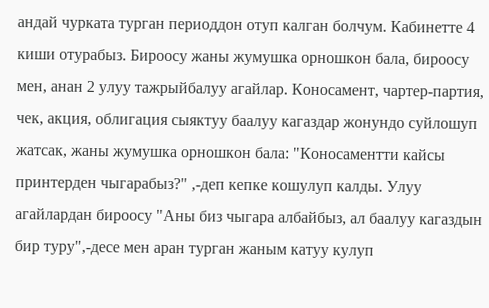андай чурката турган периоддон отуп калган болчум. Кабинетте 4 киши отурабыз. Бироосу жаны жумушка орношкон бала, бироосу мен, анан 2 улуу тажрыйбалуу агайлар. Коносамент, чартер-партия, чек, акция, облигация сыяктуу баалуу кагаздар жонундо суйлошуп жатсак, жаны жумушка орношкон бала: "Коносаментти кайсы принтерден чыгарабыз?" ,-деп кепке кошулуп калды. Улуу агайлардан бироосу "Аны биз чыгара албайбыз, ал баалуу кагаздын бир туру",-десе мен аран турган жаным катуу кулуп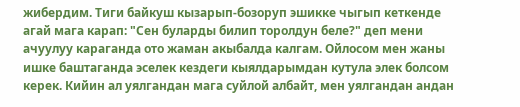жибердим. Тиги байкуш кызарып-бозоруп эшикке чыгып кеткенде агай мага карап: "Сен буларды билип торолдун беле?" деп мени ачуулуу караганда ото жаман акыбалда калгам. Ойлосом мен жаны ишке баштаганда эселек кездеги кыялдарымдан кутула элек болсом керек. Кийин ал уялгандан мага суйлой албайт, мен уялгандан андан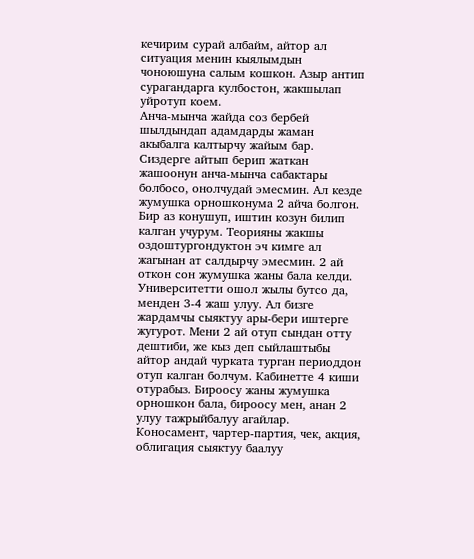кечирим сурай албайм, айтор ал ситуация менин кыялымдын чоноюшуна салым кошкон. Азыр антип сурагандарга кулбостон, жакшылап уйротуп коем.
Анча-мынча жайда соз бербей шылдындап адамдарды жаман акыбалга калтырчу жайым бар. Сиздерге айтып берип жаткан жашоонун анча-мынча сабактары болбосо, онолчудай эмесмин. Ал кезде жумушка орношконума 2 айча болгон. Бир аз конушуп, иштин козун билип калган учурум. Теорияны жакшы оздоштургондуктон эч кимге ал жагынан ат салдырчу эмесмин. 2 ай откон сон жумушка жаны бала келди. Университетти ошол жылы бутсо да, менден 3-4 жаш улуу. Ал бизге жардамчы сыяктуу ары-бери иштерге жугурот. Мени 2 ай отуп сындан отту дештиби, же кыз деп сыйлаштыбы айтор андай чурката турган периоддон отуп калган болчум. Кабинетте 4 киши отурабыз. Бироосу жаны жумушка орношкон бала, бироосу мен, анан 2 улуу тажрыйбалуу агайлар. Коносамент, чартер-партия, чек, акция, облигация сыяктуу баалуу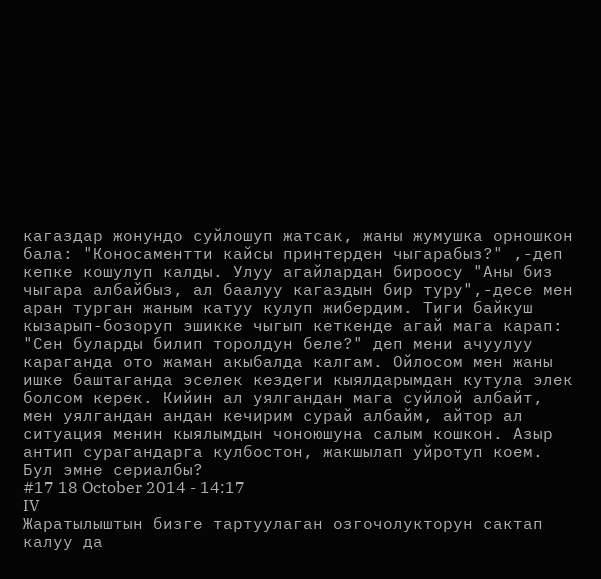кагаздар жонундо суйлошуп жатсак, жаны жумушка орношкон бала: "Коносаментти кайсы принтерден чыгарабыз?" ,-деп кепке кошулуп калды. Улуу агайлардан бироосу "Аны биз чыгара албайбыз, ал баалуу кагаздын бир туру",-десе мен аран турган жаным катуу кулуп жибердим. Тиги байкуш кызарып-бозоруп эшикке чыгып кеткенде агай мага карап: "Сен буларды билип торолдун беле?" деп мени ачуулуу караганда ото жаман акыбалда калгам. Ойлосом мен жаны ишке баштаганда эселек кездеги кыялдарымдан кутула элек болсом керек. Кийин ал уялгандан мага суйлой албайт, мен уялгандан андан кечирим сурай албайм, айтор ал ситуация менин кыялымдын чоноюшуна салым кошкон. Азыр антип сурагандарга кулбостон, жакшылап уйротуп коем.
Бул эмне сериалбы?
#17 18 October 2014 - 14:17
IV
Жаратылыштын бизге тартуулаган озгочолукторун сактап калуу да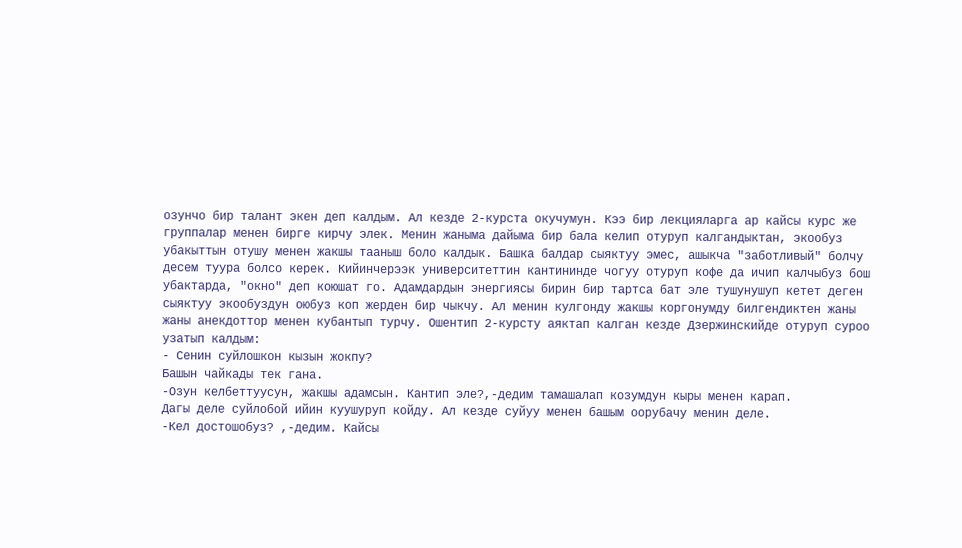озунчо бир талант экен деп калдым. Ал кезде 2-курста окучумун. Кээ бир лекцияларга ар кайсы курс же группалар менен бирге кирчу элек. Менин жаныма дайыма бир бала келип отуруп калгандыктан, экообуз убакыттын отушу менен жакшы тааныш боло калдык. Башка балдар сыяктуу эмес, ашыкча "заботливый" болчу десем туура болсо керек. Кийинчерээк университеттин кантининде чогуу отуруп кофе да ичип калчыбуз бош убактарда, "окно" деп коюшат го. Адамдардын энергиясы бирин бир тартса бат эле тушунушуп кетет деген сыяктуу экообуздун оюбуз коп жерден бир чыкчу. Ал менин кулгонду жакшы коргонумду билгендиктен жаны жаны анекдоттор менен кубантып турчу. Ошентип 2-курсту аяктап калган кезде Дзержинскийде отуруп суроо узатып калдым:
- Сенин суйлошкон кызын жокпу?
Башын чайкады тек гана.
-Озун келбеттуусун, жакшы адамсын. Кантип эле?,-дедим тамашалап козумдун кыры менен карап.
Дагы деле суйлобой ийин куушуруп койду. Ал кезде суйуу менен башым оорубачу менин деле.
-Кел достошобуз? ,-дедим. Кайсы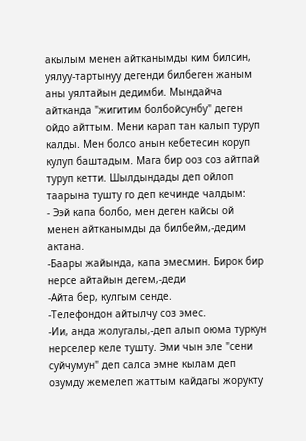акылым менен айтканымды ким билсин, уялуу-тартынуу дегенди билбеген жаным аны уялтайын дедимби. Мындайча айтканда "жигитим болбойсунбу" деген ойдо айттым. Мени карап тан калып туруп калды. Мен болсо анын кебетесин коруп кулуп баштадым. Мага бир ооз соз айтпай туруп кетти. Шылдындады деп ойлоп таарына тушту го деп кечинде чалдым:
- Ээй капа болбо, мен деген кайсы ой менен айтканымды да билбейм,-дедим актана.
-Баары жайында, капа эмесмин. Бирок бир нерсе айтайын дегем,-деди
-Айта бер, кулгым сенде.
-Телефондон айтылчу соз эмес.
-Ии, анда жолугалы,-деп алып оюма туркун нерселер келе тушту. Эми чын эле "сени суйчумун" деп салса эмне кылам деп озумду жемелеп жаттым кайдагы жорукту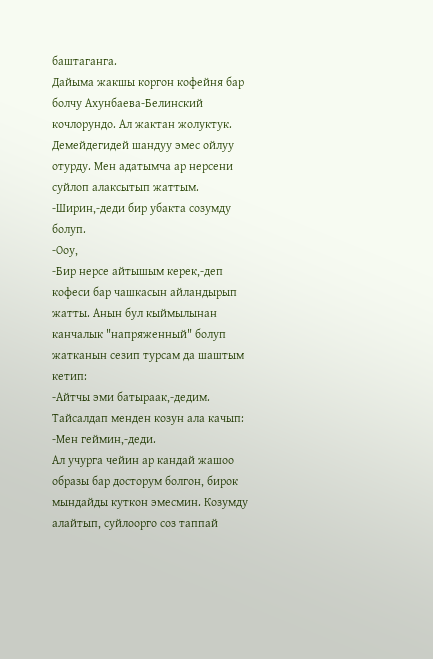баштаганга.
Дайыма жакшы коргон кофейня бар болчу Ахунбаева-Белинский кочлорундо. Ал жактан жолуктук. Демейдегидей шандуу эмес ойлуу отурду. Мен адатымча ар нерсени суйлоп алаксытып жаттым.
-Ширин,-деди бир убакта созумду болуп.
-Ооу,
-Бир нерсе айтышым керек,-деп кофеси бар чашкасын айландырып жатты. Анын бул кыймылынан канчалык "напряженный" болуп жатканын сезип турсам да шаштым кетип:
-Айтчы эми батыраак,-дедим.
Тайсалдап менден козун ала качып:
-Мен геймин,-деди.
Ал учурга чейин ар кандай жашоо образы бар досторум болгон, бирок мындайды куткон эмесмин. Козумду алайтып, суйлоорго соз таппай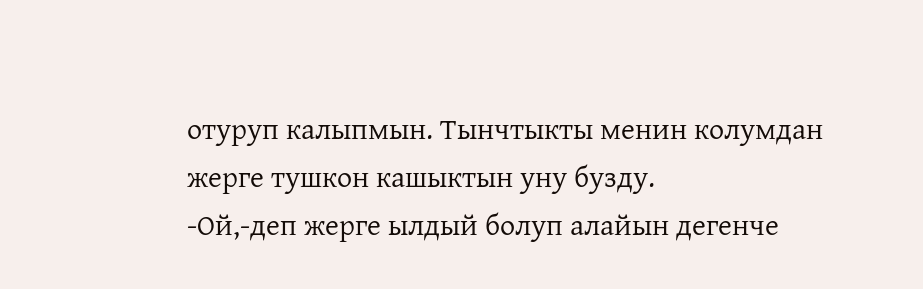отуруп калыпмын. Тынчтыкты менин колумдан жерге тушкон кашыктын уну бузду.
-Ой,-деп жерге ылдый болуп алайын дегенче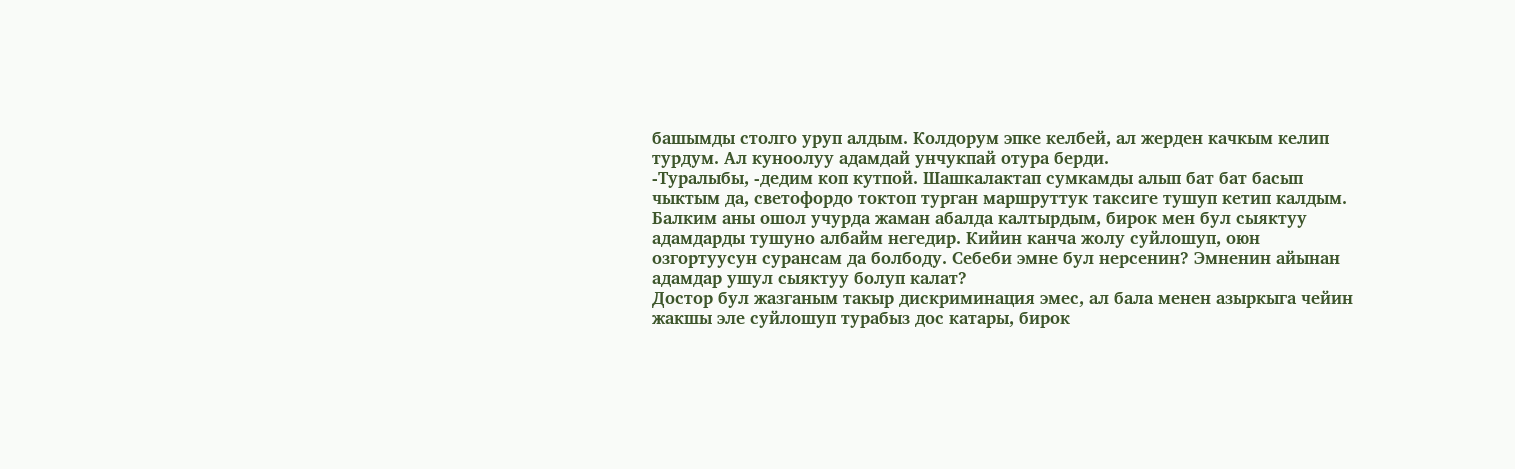башымды столго уруп алдым. Колдорум эпке келбей, ал жерден качкым келип турдум. Ал куноолуу адамдай унчукпай отура берди.
-Туралыбы, -дедим коп кутпой. Шашкалактап сумкамды алып бат бат басып чыктым да, светофордо токтоп турган маршруттук таксиге тушуп кетип калдым. Балким аны ошол учурда жаман абалда калтырдым, бирок мен бул сыяктуу адамдарды тушуно албайм негедир. Кийин канча жолу суйлошуп, оюн озгортуусун сурансам да болбоду. Себеби эмне бул нерсенин? Эмненин айынан адамдар ушул сыяктуу болуп калат?
Достор бул жазганым такыр дискриминация эмес, ал бала менен азыркыга чейин жакшы эле суйлошуп турабыз дос катары, бирок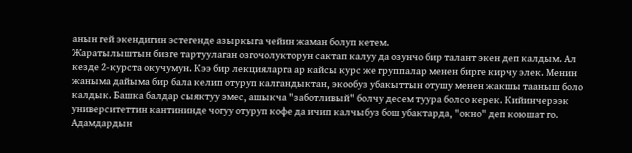анын гей экендигин эстегенде азыркыга чейин жаман болуп кетем.
Жаратылыштын бизге тартуулаган озгочолукторун сактап калуу да озунчо бир талант экен деп калдым. Ал кезде 2-курста окучумун. Кээ бир лекцияларга ар кайсы курс же группалар менен бирге кирчу элек. Менин жаныма дайыма бир бала келип отуруп калгандыктан, экообуз убакыттын отушу менен жакшы тааныш боло калдык. Башка балдар сыяктуу эмес, ашыкча "заботливый" болчу десем туура болсо керек. Кийинчерээк университеттин кантининде чогуу отуруп кофе да ичип калчыбуз бош убактарда, "окно" деп коюшат го. Адамдардын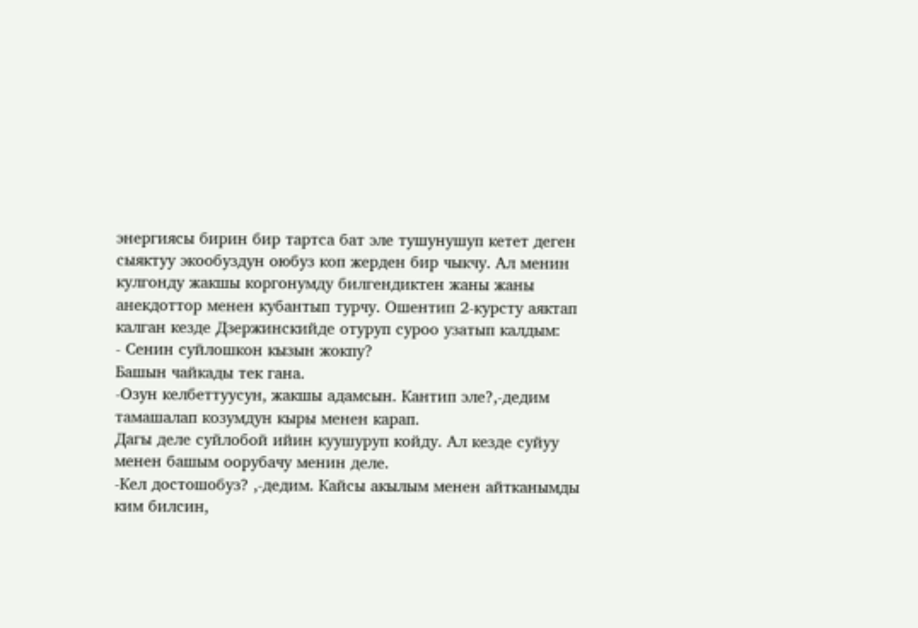энергиясы бирин бир тартса бат эле тушунушуп кетет деген сыяктуу экообуздун оюбуз коп жерден бир чыкчу. Ал менин кулгонду жакшы коргонумду билгендиктен жаны жаны анекдоттор менен кубантып турчу. Ошентип 2-курсту аяктап калган кезде Дзержинскийде отуруп суроо узатып калдым:
- Сенин суйлошкон кызын жокпу?
Башын чайкады тек гана.
-Озун келбеттуусун, жакшы адамсын. Кантип эле?,-дедим тамашалап козумдун кыры менен карап.
Дагы деле суйлобой ийин куушуруп койду. Ал кезде суйуу менен башым оорубачу менин деле.
-Кел достошобуз? ,-дедим. Кайсы акылым менен айтканымды ким билсин,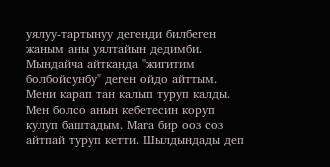уялуу-тартынуу дегенди билбеген жаным аны уялтайын дедимби. Мындайча айтканда "жигитим болбойсунбу" деген ойдо айттым. Мени карап тан калып туруп калды. Мен болсо анын кебетесин коруп кулуп баштадым. Мага бир ооз соз айтпай туруп кетти. Шылдындады деп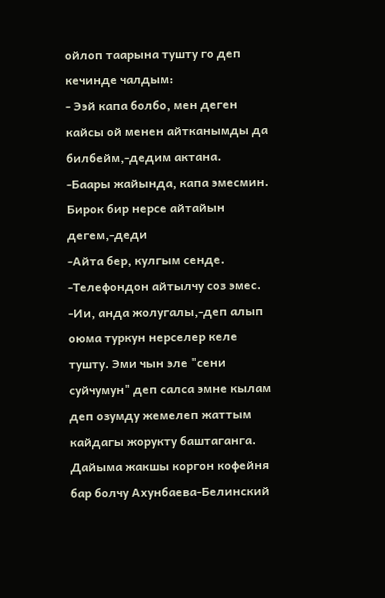ойлоп таарына тушту го деп кечинде чалдым:
- Ээй капа болбо, мен деген кайсы ой менен айтканымды да билбейм,-дедим актана.
-Баары жайында, капа эмесмин. Бирок бир нерсе айтайын дегем,-деди
-Айта бер, кулгым сенде.
-Телефондон айтылчу соз эмес.
-Ии, анда жолугалы,-деп алып оюма туркун нерселер келе тушту. Эми чын эле "сени суйчумун" деп салса эмне кылам деп озумду жемелеп жаттым кайдагы жорукту баштаганга.
Дайыма жакшы коргон кофейня бар болчу Ахунбаева-Белинский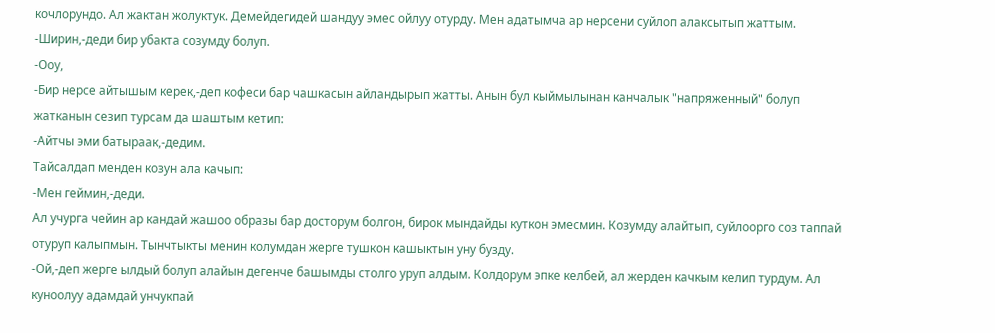кочлорундо. Ал жактан жолуктук. Демейдегидей шандуу эмес ойлуу отурду. Мен адатымча ар нерсени суйлоп алаксытып жаттым.
-Ширин,-деди бир убакта созумду болуп.
-Ооу,
-Бир нерсе айтышым керек,-деп кофеси бар чашкасын айландырып жатты. Анын бул кыймылынан канчалык "напряженный" болуп жатканын сезип турсам да шаштым кетип:
-Айтчы эми батыраак,-дедим.
Тайсалдап менден козун ала качып:
-Мен геймин,-деди.
Ал учурга чейин ар кандай жашоо образы бар досторум болгон, бирок мындайды куткон эмесмин. Козумду алайтып, суйлоорго соз таппай отуруп калыпмын. Тынчтыкты менин колумдан жерге тушкон кашыктын уну бузду.
-Ой,-деп жерге ылдый болуп алайын дегенче башымды столго уруп алдым. Колдорум эпке келбей, ал жерден качкым келип турдум. Ал куноолуу адамдай унчукпай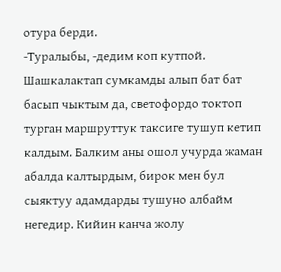отура берди.
-Туралыбы, -дедим коп кутпой. Шашкалактап сумкамды алып бат бат басып чыктым да, светофордо токтоп турган маршруттук таксиге тушуп кетип калдым. Балким аны ошол учурда жаман абалда калтырдым, бирок мен бул сыяктуу адамдарды тушуно албайм негедир. Кийин канча жолу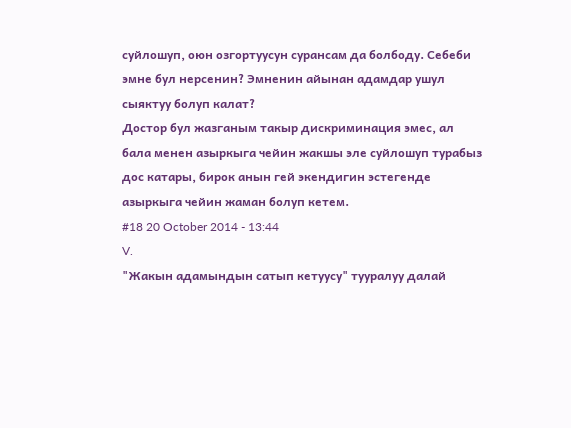суйлошуп, оюн озгортуусун сурансам да болбоду. Себеби эмне бул нерсенин? Эмненин айынан адамдар ушул сыяктуу болуп калат?
Достор бул жазганым такыр дискриминация эмес, ал бала менен азыркыга чейин жакшы эле суйлошуп турабыз дос катары, бирок анын гей экендигин эстегенде азыркыга чейин жаман болуп кетем.
#18 20 October 2014 - 13:44
V.
"Жакын адамындын сатып кетуусу" тууралуу далай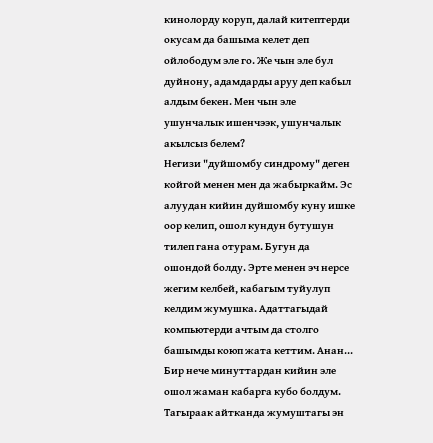кинолорду коруп, далай китептерди окусам да башыма келет деп ойлободум эле го. Же чын эле бул дуйнону, адамдарды аруу деп кабыл алдым бекен. Мен чын эле ушунчалык ишенчээк, ушунчалык акылсыз белем?
Негизи "дуйшомбу синдрому" деген койгой менен мен да жабыркайм. Эс алуудан кийин дуйшомбу куну ишке оор келип, ошол кундун бутушун тилеп гана отурам. Бугун да ошондой болду. Эрте менен эч нерсе жегим келбей, кабагым туйулуп келдим жумушка. Адаттагыдай компьютерди ачтым да столго башымды коюп жата кеттим. Анан... Бир нече минуттардан кийин эле ошол жаман кабарга кубо болдум. Тагыраак айтканда жумуштагы эн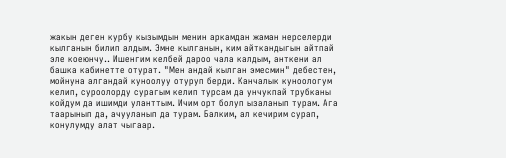жакын деген курбу кызымдын менин аркамдан жаман нерселерди кылганын билип алдым. Эмне кылганын, ким айткандыгын айтпай эле коеюнчу.. Ишенгим келбей дароо чала калдым, анткени ал башка кабинетте отурат. "Мен андай кылган эмесмин" дебестен, мойнуна алгандай куноолуу отуруп берди. Канчалык куноологум келип, суроолорду сурагым келип турсам да унчукпай трубканы койдум да ишимди уланттым. Ичим орт болуп ызаланып турам. Ага таарынып да, ачууланып да турам. Балким, ал кечирим сурап, конулумду алат чыгаар.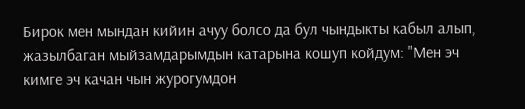Бирок мен мындан кийин ачуу болсо да бул чындыкты кабыл алып, жазылбаган мыйзамдарымдын катарына кошуп койдум: "Мен эч кимге эч качан чын журогумдон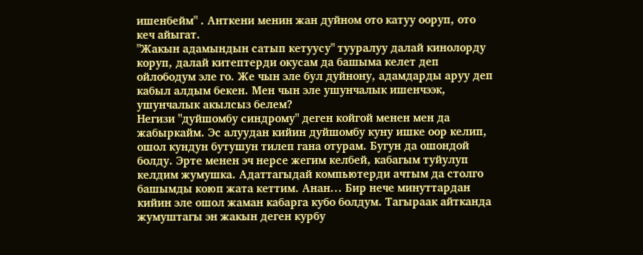ишенбейм" . Анткени менин жан дуйном ото катуу ооруп, ото кеч айыгат.
"Жакын адамындын сатып кетуусу" тууралуу далай кинолорду коруп, далай китептерди окусам да башыма келет деп ойлободум эле го. Же чын эле бул дуйнону, адамдарды аруу деп кабыл алдым бекен. Мен чын эле ушунчалык ишенчээк, ушунчалык акылсыз белем?
Негизи "дуйшомбу синдрому" деген койгой менен мен да жабыркайм. Эс алуудан кийин дуйшомбу куну ишке оор келип, ошол кундун бутушун тилеп гана отурам. Бугун да ошондой болду. Эрте менен эч нерсе жегим келбей, кабагым туйулуп келдим жумушка. Адаттагыдай компьютерди ачтым да столго башымды коюп жата кеттим. Анан... Бир нече минуттардан кийин эле ошол жаман кабарга кубо болдум. Тагыраак айтканда жумуштагы эн жакын деген курбу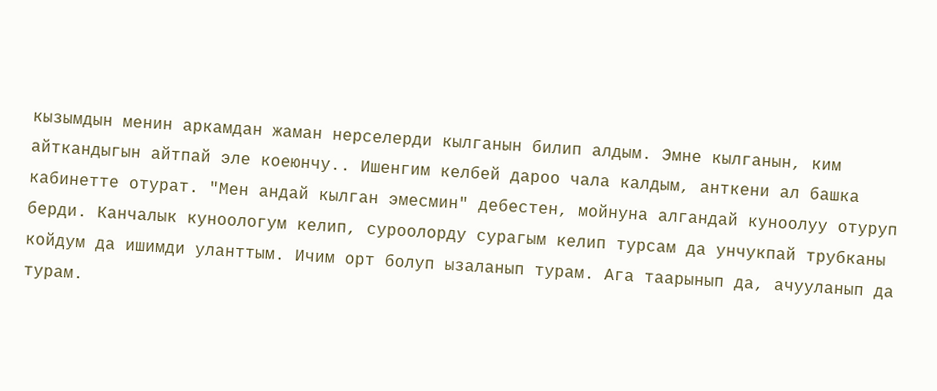кызымдын менин аркамдан жаман нерселерди кылганын билип алдым. Эмне кылганын, ким айткандыгын айтпай эле коеюнчу.. Ишенгим келбей дароо чала калдым, анткени ал башка кабинетте отурат. "Мен андай кылган эмесмин" дебестен, мойнуна алгандай куноолуу отуруп берди. Канчалык куноологум келип, суроолорду сурагым келип турсам да унчукпай трубканы койдум да ишимди уланттым. Ичим орт болуп ызаланып турам. Ага таарынып да, ачууланып да турам.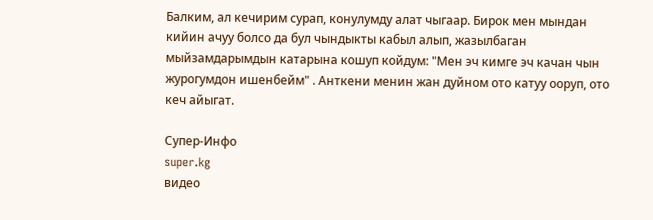Балким, ал кечирим сурап, конулумду алат чыгаар. Бирок мен мындан кийин ачуу болсо да бул чындыкты кабыл алып, жазылбаган мыйзамдарымдын катарына кошуп койдум: "Мен эч кимге эч качан чын журогумдон ишенбейм" . Анткени менин жан дуйном ото катуу ооруп, ото кеч айыгат.

Супер-Инфо
super.kg
видео